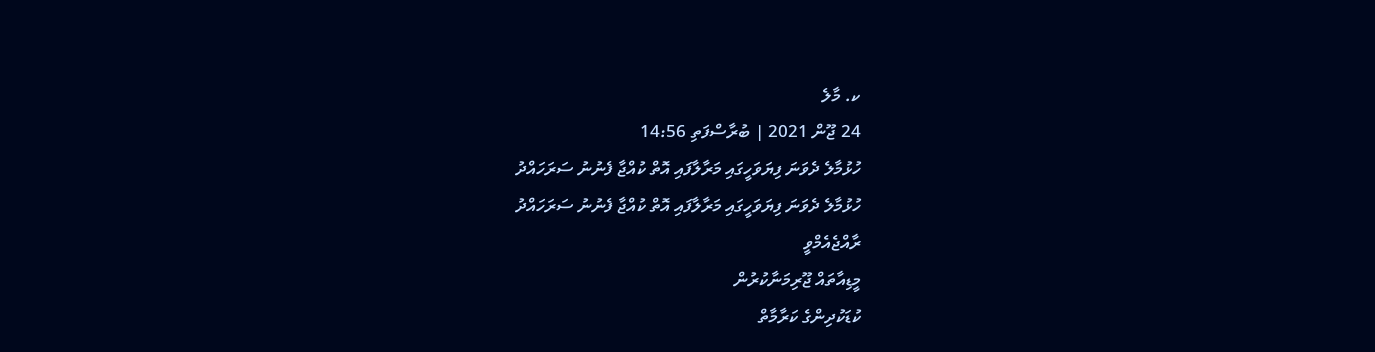ކ. މާލެ
24 ޖޫން 2021 | ބުރާސްފަތި 14:56
ހުޅުމާލެ ދެވަނަ ފިޔަވަހީގައި މަރާލާފައި އޮތް ކުއްޖާ ފެނުނު ސަރަހައްދު
ހުޅުމާލެ ދެވަނަ ފިޔަވަހީގައި މަރާލާފައި އޮތް ކުއްޖާ ފެނުނު ސަރަހައްދު
ރާއްޖެއެމްވީ
މީޑިއާތައް ޖޫރިމަނާކުރުން
ކުޑަކުދިންގެ ކަރާމާތް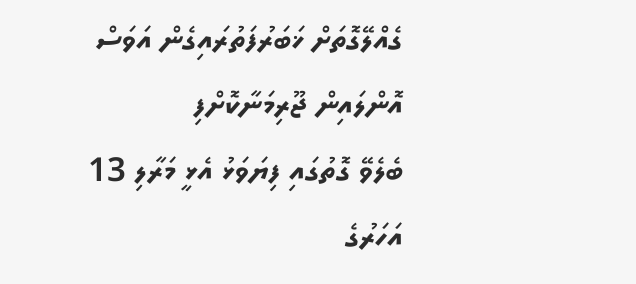ގެއްލޭގޮތަށް ޚަބަރުފަތުރައިގެން އަވަސް އޮންލައިން ޖޫރިމަނާކޮށްފި
ބެލެވޭ ގޮތުގައި ފިޔަވަޅު އެޅީ މަރާލި 13 އަހަރުގެ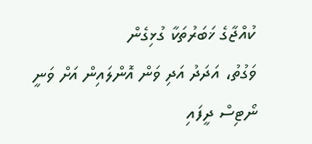ކުއްޖާގެ ޚަބަރުތަކާ ގުޅިގެން
ވަގުތު، އަދަދު އަދި ވަން އޮންލައިން އަށް ވަނީ ނޯޓިސް ދީފައި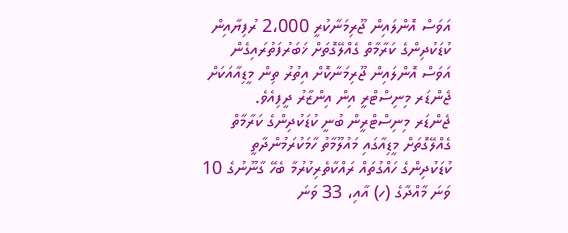އަވަސް އޮންލައިން ޖޫރިމަނާކުރީ 2،000 ރުފިޔާއިން
ކުޑަކުދިންގެ ކަރާމާތް ގެއްލޭގޮތަށް ޚަބަރުފަތުރައިގެން އަވަސް އޮންލައިން ޖޫރިމަނާކޮށް އިތުރު ތިން މީޑިއާއަކަށް ޖެންޑަރ މިނިސްޓްރީ އިން އިންޒާރު ދީފިއެވެ.
ޖެންޑަރ މިނިސްޓްރީން ބުނީ ކުޑަކުދިންގެ ކަރާމާތް ގެއްލޭގޮތަށް މީޑިއާގައި މައުލޫމާތު ހާމަކުރަމުންދާތީ ކުޑަކުދިންގެ ހައްގުތައް ރައްކާތެރިކުރުމާ ބެހޭ ގާނޫނުގެ 10 ވަނަ މާއްދާގެ (ހ) އާއި، 33 ވަނަ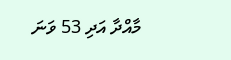މާއްދާ އަދި 53 ވަނަ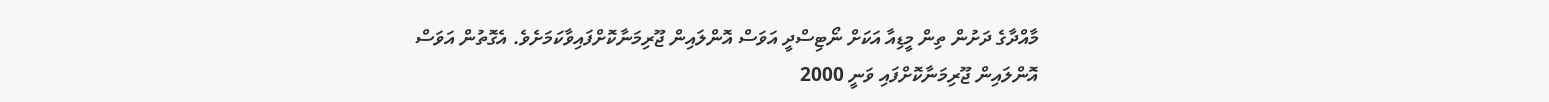މާއްދާގެ ދަށުން ތިން މީޑިއާ އަކަށް ނޯޓިސްދީ އަވަސް އޮންލައިން ޖޫރިމަނާކޮށްފައިވާކަމަށެވެ. އެގޮތުން އަވަސް އޮންލައިން ޖޫރިމަނާކޮށްފައި ވަނީ 2000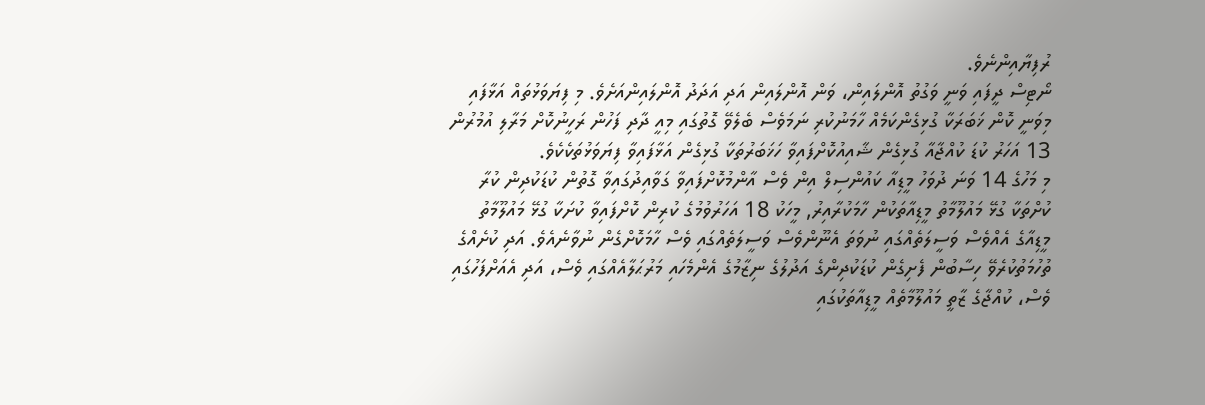ރުފިޔާއިންނެވެ.
ނޯޓިސް ދީފައި ވަނީ ވަގުތު އޮންލައިން، ވަން އޮންލައިން އަދި އަދަދު އޮންލައިންއަށެވެ. މި ފިޔަވަޅުތައް އަޅާފައި މިވަނީ ކޮން ޚަބަރަކާ ގުޅިގެންކަމެއް ހާމަނުކުރި ނަމަވެސް ބެލެވޭ ގޮތުގައި މިއީ ދާދި ފަހުން ރަހީނުކޮށް މަރާލި އުމުރުން 13 އަހަރު ކުޑަ ކުއްޖާއާ ގުޅިގެން ޝާއިއުކޮށްފައިވާ ހަޚަބަރުތަކާ ގުޅިގެން އަޅާފައިވާ ފިޔަވަޅުތަކެކެވެ.
މި މަހުގެ 14 ވަނަ ދުވަހު މީޑިއާ ކައުންސިލް އިން ވެސް އާންމުކޮށްފައިވާ ގަވާއިދުގައިވާ ގޮތުން ކުޑަކުދިން ކުރާ ކުށްތަކާ ގުޅޭ މައުލޫމާތު މީޑިއާތަކުން ހާމަކުރާއިރު, މީހަކު 18 އަހަރުވުމުގެ ކުރިން ކޮށްފައިވާ ކުށަކާ ގުޅޭ މައުލޫމާތު މީޑިއާގެ އެއްވެސް ވަސީލަތެއްގައި ނުވަތަ އެނޫންވެސް ވަސީލަތެއްގައި ވެސް ހާމަކޮށްގެން ނުވާނެއެވެ. އަދި ކުށެއްގެ ތުހުމަތުކުރެވޭ ހިސާބުން ފެށިގެން ކުޑަކުދިންގެ އަދުލުގެ ނިޒާމުގެ އެންމެހައި މަރުޙަލާއެއްގައި ވެސް، އަދި އެއަށްފަހުގައި ވެސް، ކުއްޖާގެ ޒާތީ މައުލޫމާތެއް މީޑިއާތަކުގައި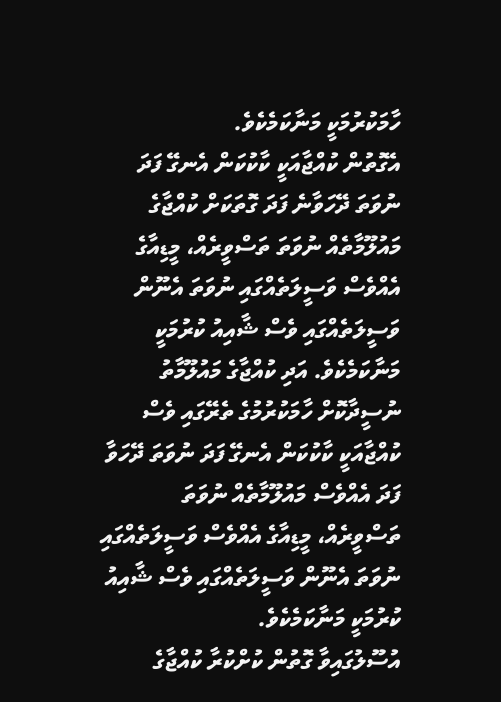ހާމަކުރުމަކީ މަނާކަމެކެވެ.
އެގޮތުން ކުއްޖާއަކީ ކާކުކަން އެނގޭ ފަދަ ނުވަތަ ދޭހަވާނެ ފަދަ ގޮތަކަށް ކުއްޖާގެ މައުލޫމާތެއް ނުވަތަ ތަސްވީރެއް، މީޑިއާގެ އެއްވެސް ވަސީލަތެއްގައި ނުވަތަ އެނޫން ވަސީލަތެއްގައި ވެސް ޝާއިއު ކުރުމަކީ މަނާކަމެކެވެ. އަދި ކުއްޖާގެ މައުލޫމާތު ނުސީދާކޮށް ހާމަކުރުމުގެ ތެރޭގައި ވެސް ކުއްޖާއަކީ ކާކުކަން އެނގޭ ފަދަ ނުވަތަ ދޭހަވާ ފަދަ އެއްވެސް މައުލޫމާތެއް ނުވަތަ ތަސްވީރެއް، މީޑިއާގެ އެއްވެސް ވަސީލަތެއްގައި ނުވަތަ އެނޫން ވަސީލަތެއްގައި ވެސް ޝާއިއު ކުރުމަކީ މަނާކަމެކެވެ.
އުސޫލުގައިވާ ގޮތުން ކުށްކުރާ ކުއްޖާގެ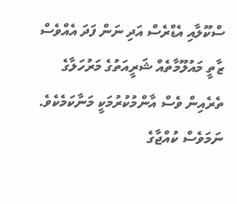ސްކޫލާއި އެޑްރެސް އަދި ނަން ފަދަ އެއްވެސް ޒާތީ މައުލޫމާތެއް ޝަރީއަތުގެ މަރުހަލާގެ ތެރެއިން ވެސް އާންމުކުރުމަކީ މަނާކަމެކެވެ. ނަމަވެސް ކުއްޖާގެ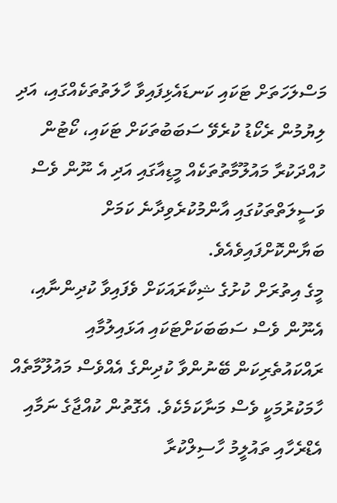މަސްލަހަތަށް ޓަކައި ކަނޑައެޅިފައިވާ ހާލަތުތަކެއްގައި، އަދި ލިޔުމުން ރެކޯޑު ކުރެވޭ ސަބަބުތަކަށް ޓަކައި، ކޯޓުން ހުއްދަކުރާ މައުލޫމާތުތަކެއް މީޑިއާގައި އަދި އެ ނޫން ވެސް ވަސީލަތްތަކުގައި އާންމުކުރެވިދާނެ ކަމަށް ބަޔާންކޮށްފައިވެއެވެ.
މީގެ އިތުރަށް ކުށުގެ ޝިކާރައަކަށް ވެފައިވާ ކުދިންނާއި، އެނޫން ވެސް ސަބަބަކަށްޓަކައި އަޅައިލުމާއި ރައްކައުތެރިކަން ބޭނުންވާ ކުދިންގެ އެއްވެސް މައުލޫމާތެއް ހާމަކުރުމަކީ ވެސް މަނާކަމެކެވެ. އެގޮތުން ކުއްޖާގެ ނަމާއި އެޑްރެހާއި ތައުލީމު ހާސިލްކުރާ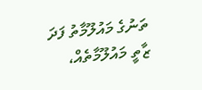ތަނުގެ މައުލޫމާތު ފަދަ ޒާތީ މައުލޫމާތެއް،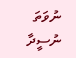ނުވަތަ ނުސީދާ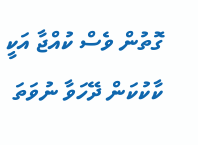ގޮތުން ވެސް ކުއްޖާ އަކީ ކާކުކަން ދޭހަވާ ނުވަތަ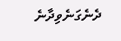ދެނެގަނެވިދާނެ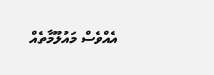އެއްވެސް މައުލޫމާތެއް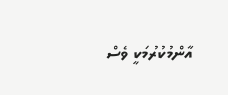އާންމުކުރުމަކީ ވެސް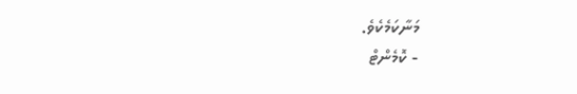މަނާކަމެކެވެ.
- ކޮމެންޓް